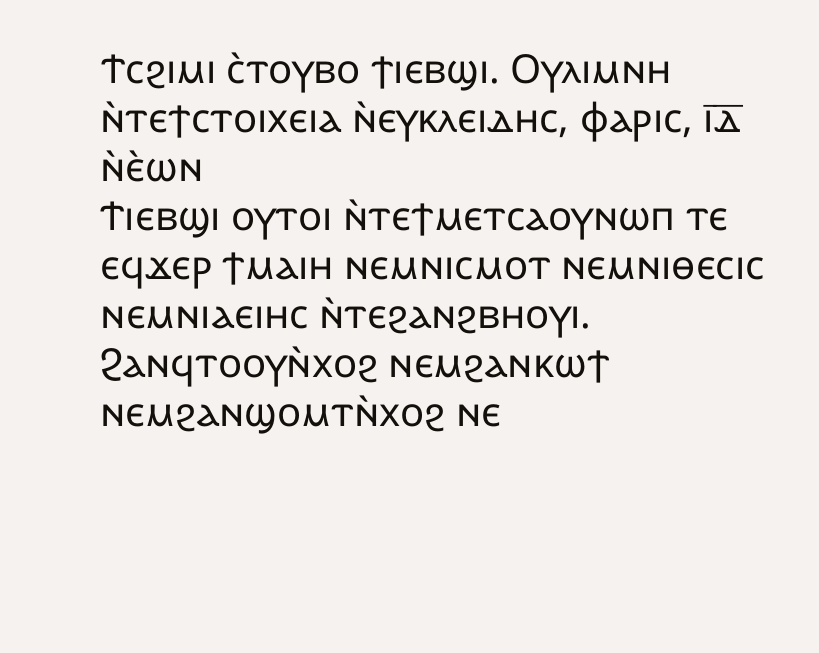Ϯⲥϩⲓⲙⲓ ⲥ̀ⲧⲟⲩⲃⲟ ϯⲓⲉⲃϣⲓ. Ⲟⲩⲗⲓⲙⲛⲏ ⲛ̀ⲧⲉϯⲥⲧⲟⲓⲭⲉⲓⲁ ⲛ̀ⲉⲩⲕⲗⲉⲓⲇⲏⲥ, ⲫⲁⲣⲓⲥ, ⲓ̅ⲇ̅ ⲛ̀ⲉ̀ⲱⲛ
Ϯⲓⲉⲃϣⲓ ⲟⲩⲧⲟⲓ ⲛ̀ⲧⲉϯⲙⲉⲧⲥⲁⲟⲩⲛⲱⲡ ⲧⲉ ⲉϥϫⲉⲣ ϯⲙⲁⲓⲏ ⲛⲉⲙⲛⲓⲥⲙⲟⲧ ⲛⲉⲙⲛⲓⲑⲉⲥⲓⲥ ⲛⲉⲙⲛⲓⲁⲉⲓⲏⲥ ⲛ̀ⲧⲉϩⲁⲛϩⲃⲏⲟⲩⲓ.
Ϩⲁⲛϥⲧⲟⲟⲩⲛ̀ⲭⲟϩ ⲛⲉⲙϩⲁⲛⲕⲱϯ ⲛⲉⲙϩⲁⲛϣⲟⲙⲧⲛ̀ⲭⲟϩ ⲛⲉ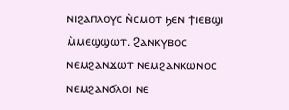ⲛⲓϩⲁⲡⲗⲟⲩⲥ ⲛ̀ⲥⲙⲟⲧ ϧⲉⲛ ϯⲓⲉⲃϣⲓ ⲙ̀ⲙⲉϣϣⲱⲧ. Ϩⲁⲛⲕⲩⲃⲟⲥ ⲛⲉⲙϩⲁⲛϫⲱⲧ ⲛⲉⲙϩⲁⲛⲕⲱⲛⲟⲥ ⲛⲉⲙϩⲁⲛϭⲗⲟⲓ ⲛⲉ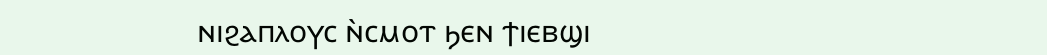ⲛⲓϩⲁⲡⲗⲟⲩⲥ ⲛ̀ⲥⲙⲟⲧ ϧⲉⲛ ϯⲓⲉⲃϣⲓ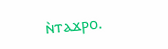ⲛ̀ⲧⲁϫⲣⲟ.